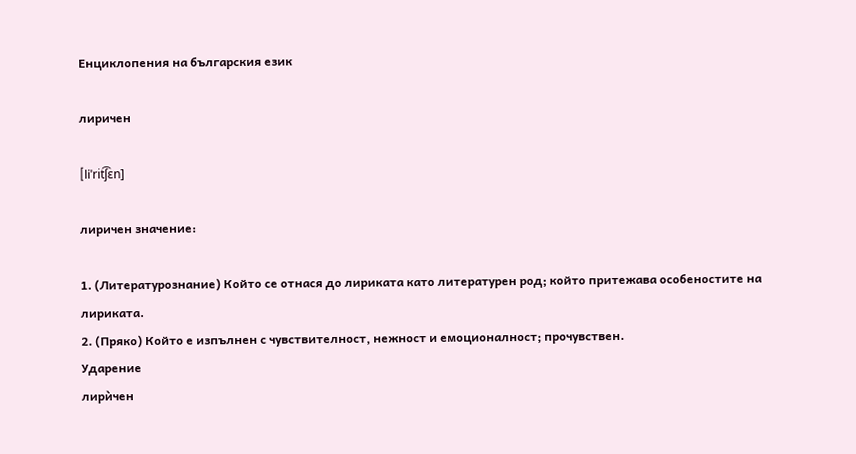Енциклопения на българския език

лиричен

[liˈrit͡ʃɛn]

лиричен значение:

1. (Литературознание) Който се отнася до лириката като литературен род; който притежава особеностите на лириката.
2. (Пряко) Който е изпълнен с чувствителност, нежност и емоционалност; прочувствен.
Ударение
лирѝчен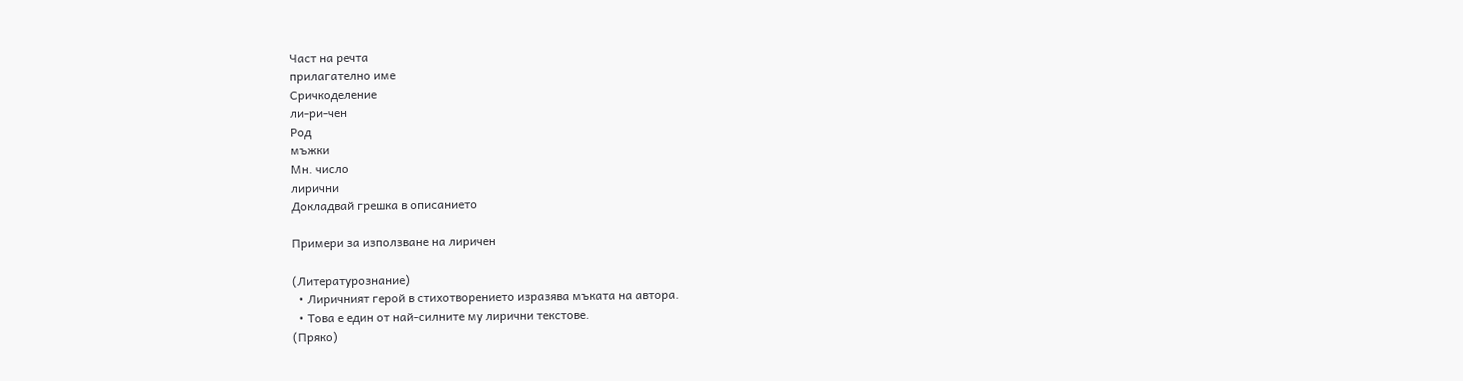Част на речта
прилагателно име
Сричкоделение
ли-ри-чен
Род
мъжки
Мн. число
лирични
Докладвай грешка в описанието

Примери за използване на лиричен

(Литературознание)
  • Лиричният герой в стихотворението изразява мъката на автора.
  • Това е един от най-силните му лирични текстове.
(Пряко)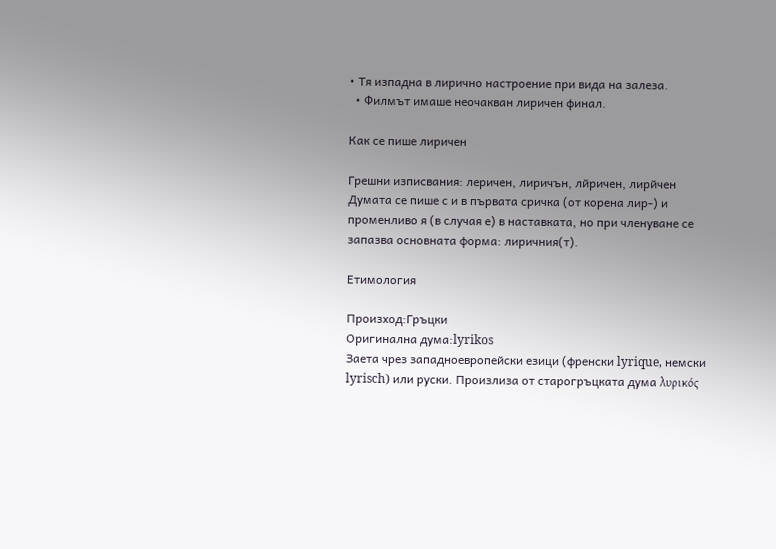• Тя изпадна в лирично настроение при вида на залеза.
  • Филмът имаше неочакван лиричен финал.

Как се пише лиричен

Грешни изписвания: леричен, лиричън, лйричен, лирйчен
Думата се пише с и в първата сричка (от корена лир-) и променливо я (в случая е) в наставката, но при членуване се запазва основната форма: лиричния(т).

Етимология

Произход:Гръцки
Оригинална дума:lyrikos
Заета чрез западноевропейски езици (френски lyrique, немски lyrisch) или руски. Произлиза от старогръцката дума λυρικός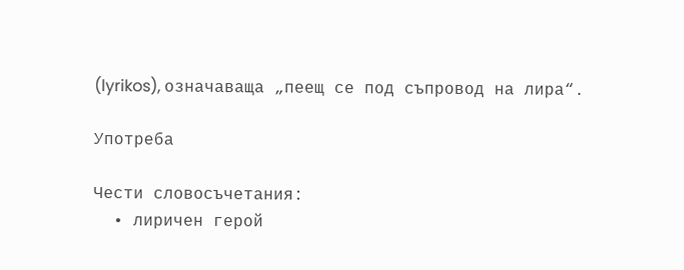(lyrikos), означаваща „пеещ се под съпровод на лира“.

Употреба

Чести словосъчетания:
  • лиричен герой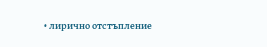• лирично отстъпление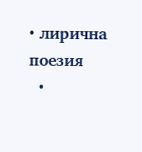• лирична поезия
  •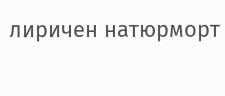лиричен натюрморт